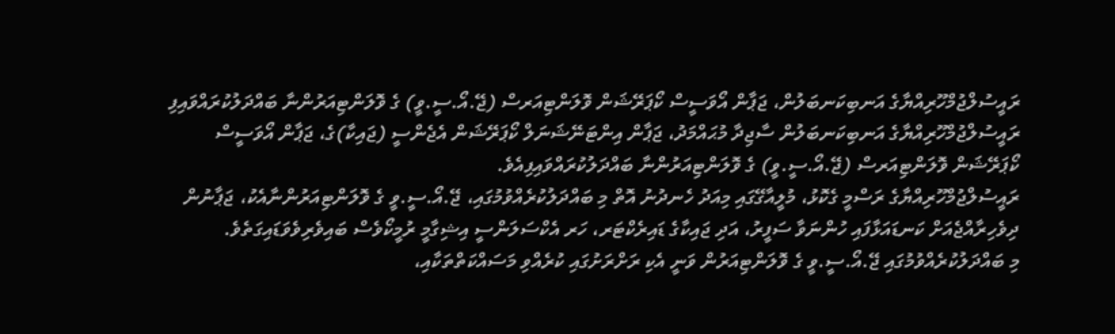ރައީސުލްޖުމްހޫރިއްޔާގެ އަނބިކަނބަލުން، ޖަޕާން އޯވަސީސް ކޯޕަރޭޝަން ވޮލަންޓިއަރސް (ޖޭ.އޯ.ސީ.ވީ) ގެ ވޮލަންޓިއަރުންނާ ބައްދަލުކުރައްވައިފި
ރައީސުލްޖުމްހޫރިއްޔާގެ އަނބިކަނބަލުން ސާޖިދާ މުޙައްމަދު، ޖަޕާން އިންޓަނޭޝަނަލް ކޯޕަރޭޝަން އެޖެންސީ (ޖައިކާ)ގެ، ޖަޕާން އޯވަސީސް ކޯޕަރޭޝަން ވޮލަންޓިއަރސް (ޖޭ.އޯ.ސީ.ވީ) ގެ ވޮލަންޓިއަރުންނާ ބައްދަލުކުރައްވައިފިއެވެ.
ރައީސުލްޖުމްހޫރިއްޔާގެ ރަސްމީ ގެކޮޅު، މުލީއާގޭގައި މިއަދު ހެނދުނު އޮތް މި ބައްދަލުކުރެއްވުމުގައި، ޖޭ.އޯ.ސީ.ވީ ގެ ވޮލަންޓިއަރުންނާއެކު، ޖަޕާނުން ދިވެހިރާއްޖެއަށް ކަނޑައަޅާފައި ހުންނަވާ ސަފީރު، އަދި ޖައިކާގެ ޑައިރެކްޓަރ، ހަރ އެކްސަލަންސީ އިޝިގާމީ ރުމީކޯވެސް ބައިވެރިވެވަޑައިގަތެވެ.
މި ބައްދަލުކުރެއްވުމުގައި ޖޭ.އޯ.ސީ.ވީ ގެ ވޮލަންޓިއަރުން ވަނީ އެކި ރަށްރަށުގައި ކުރެއްވި މަސައްކަތްތަކާއި،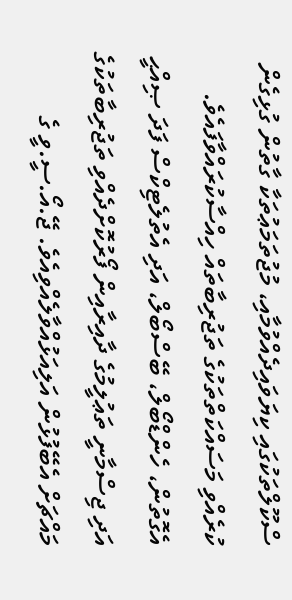ސްކޫލްތަކުގައި ކިޔަވައިދެއްވުމާއި، މުޖުތަމަޢުތަކާ ގާތުން ގުޅިގެން ކުރެއްވި މަސައްކަތްތަކުގެ ތަޖުރިބާތައް ހިއްސާކުރައްވާފައެވެ. އެގޮތުން، ހެންޑްބޯލް، ބޭސްބޯލް، އަދި އެތުލެޓިކްސް ފަދަ ޞިއްޙީ އަދި ޖިސްމާނީ ތަޢުލީމުގެ ދާއިރާއިން ފޯރުކޮށްދެއްވި ތަޖުރިބާތަކުގެ މައްޗަށް އެބޭފުޅުން އަލިއަޅުއްވާލެއްވިއެވެ. ޖޭ.އޯ.ސީ.ވީ ގެ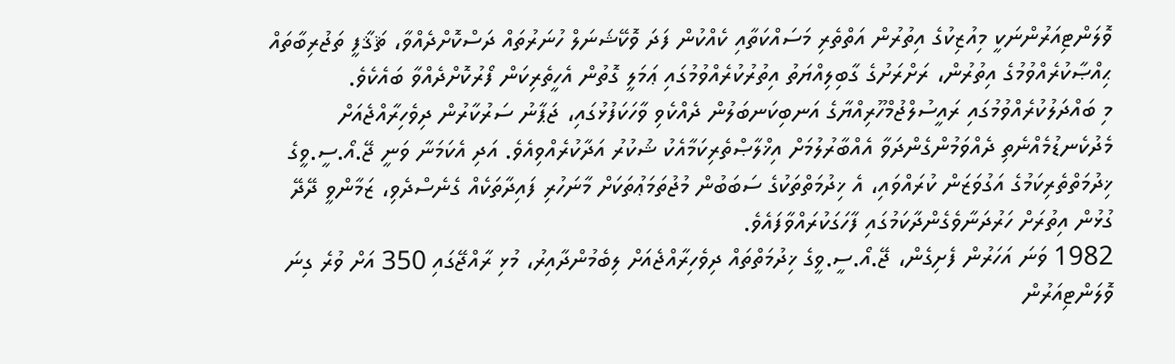ވޮލަންޓިއަރުންނަކީ މިއުޒިކުގެ އިތުރުން އަތްތެރި މަސައްކަތާއި ކެއްކުން ފަދަ ވޮކޭޝަނަލް ހުނަރުތައް ދަސްކޮށްދެއްވާ، ޘަޤާފީ ތަޖުރިބާތައް ޙިއްޞާކުރެއްވުމުގެ އިތުރުން، ރަށްރަށުގެ ގާބިލިއްޔަތު އިތުރުކުރެއްވުމުގައި ޢަމަލީ ގޮތުން އެހީތެރިކަން ފޯރުކޮށްދެއްވާ ބައެކެވެ.
މި ބައްދަލުކުރެއްވުމުގައި ރައީސުލްޖުމްހޫރިއްޔާގެ އަނބިކަނބަލުން ދެއްކެވި ވާހަކަފުޅުގައި، ޖަޕާނު ސަރުކާރުން ދިވެހިރާއްޖެއަށް މެދުކެނޑުމެއްނެތި ދެއްވަމުންގެންދަވާ އެއްބާރުލުމަށް އިޚްލާޞްތެރިކަމާއެކު ޝުކުރު އަދާކުރެއްވިއެވެ. އަދި އެކަމަނާ ވަނީ ޖޭ.އޯ.ސީ.ވީގެ ޚިދުމަތްތެރިކަމުގެ އަގުވަޒަން ކުރައްވައި، އެ ޚިދުމަތްތަކުގެ ސަބަބުން މުޖުތަމަޢުތަކަށް މާނަހުރި ފައިދާތަކެއް ގެނެސްދެވި، ޒަމާންވީ ދޭދޭ ގުޅުން އިތުރަށް ހަރުދަނާވެގެންދާކަމުގައި ފާހަގަކުރައްވާފައެވެ.
1982 ވަނަ އަހަރުން ފެށިގެން، ޖޭ.އޯ.ސީ.ވީގެ ޚިދުމަތްތައް ދިވެހިރާއްޖެއަށް ލިބެމުންދާއިރު، މުޅި ރާއްޖޭގައި 350 އަށް ވުރެ ގިނަ ވޮލަންޓިއަރުން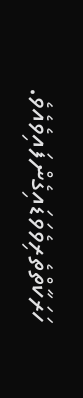ހަރަކާތްތެރިވެވަޑައިގެންފައިވެއެވެ.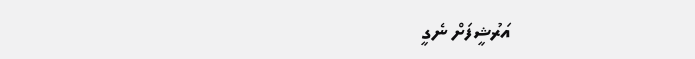އަރުޝީފަށް ނެގީ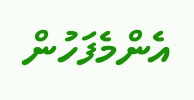އެންމެފަހުން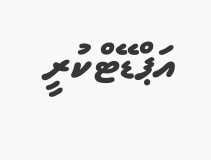އަޕްޑޭޓްކުރީ